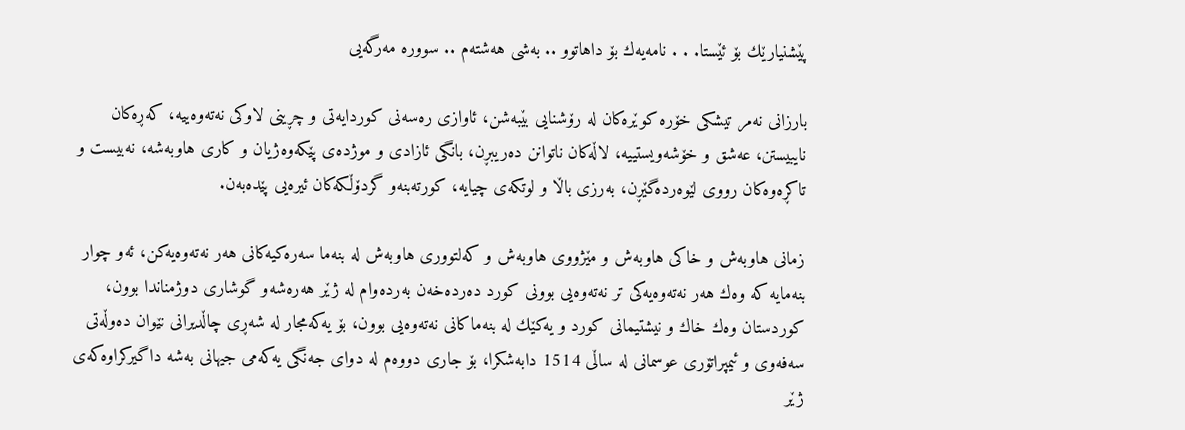پێشنیارێك بۆ ئێستا. . . نامه‌یه‌ك بۆ داهاتوو .. به‌شی هه‌شته‌م .. سووره‌ مه‌رگه‌یی

بارزانی نه‌مر تیشكی خۆره‌ كوێره‌كان له‌ رۆشنایی بێبه‌شن، ئاوازی ره‌سه‌نی كوردایه‌تی و چڕینی لاوكی نه‌ته‌وه‌ییه‌، كه‌ڕه‌كان نایبیستن، عه‌شق و خۆشه‌ویستییه‌، لاڵه‌كان ناتوانن ده‌ریبڕن، بانگی ئازادی و موژده‌ی پێكه‌وه‌ژیان و كاری هاوبه‌شه‌، نه‌بیست و تاكڕه‌وه‌كان رووی لێوه‌رده‌گێڕن، به‌رزی باڵا و لوتكه‌ی چیایه‌، كورته‌بنه‌و گردۆڵكه‌كان ئیره‌یی پێده‌به‌ن.

زمانی هاوبه‌ش و خاكی هاوبه‌ش و مێژووی هاوبه‌ش و كه‌لتووری هاوبه‌ش له‌ بنه‌ما سه‌ره‌كیه‌كانی هه‌ر نه‌ته‌وه‌یه‌كن، ئه‌و چوار بنه‌مایه‌ كه‌ وه‌ك هه‌ر نه‌ته‌وه‌یه‌كی تر نه‌ته‌وه‌یی بوونی كورد ده‌رده‌خه‌ن به‌رده‌وام له‌ ژێر هه‌ره‌شه‌و گوشاری دوژمناندا بوون، كوردستان وه‌ك خاك و نیشتیمانی كورد و یه‌كێك له‌ بنه‌ماكانی نه‌ته‌وه‌یی بوون، بۆ یه‌كه‌مجار له‌ شه‌ڕی چاڵدیرانی نێوان ده‌وڵه‌تی سه‌فه‌وی و ئیمپراتۆری عوسمانی له‌ ساڵی 1514 دابه‌شكرا، بۆ جاری دووه‌م له‌ دوای جه‌نگی یه‌كه‌می جیهانی به‌شه‌ داگیركراوه‌كه‌ی ژێر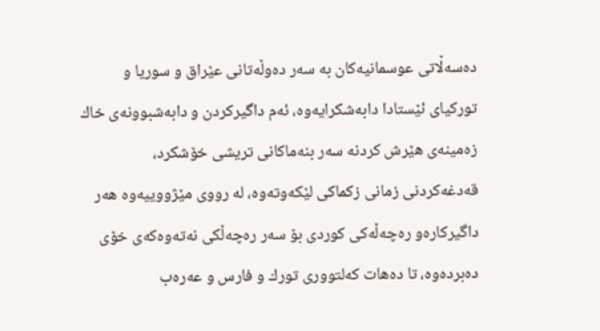ده‌سه‌ڵاتی عوسمانیه‌كان به‌ سه‌ر ده‌وڵه‌تانی عێراق و سوریا و توركیای ئێستادا دابه‌شكرایه‌وه‌، ئه‌م داگیركردن و دابه‌شبوونه‌ی خاك زه‌مینه‌ی هێرش كردنه‌ سه‌ر بنه‌ماكانی تریشی خۆشكرد، قه‌دغه‌كردنی زمانی زكماكی لێكه‌وته‌وه‌، له‌ رووی مێژووییه‌وه‌ هه‌ر داگیركاره‌و ره‌چه‌ڵه‌كی كوردی بۆ سه‌ر ره‌چه‌ڵكی نه‌ته‌وه‌كه‌ی خۆی ده‌برده‌وه‌، تا ده‌هات كه‌لتووری تورك و فارس و عه‌ره‌ب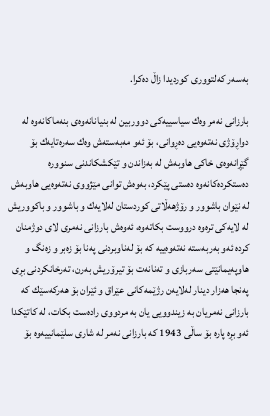به‌سه‌ر كه‌لتووری كوردیدا زاڵ ده‌كرا.

بارزانی نه‌مر وه‌ك سیاسییه‌كی دووربین له‌ بنیانانه‌وه‌ی بنه‌ماكانه‌وه‌ له‌ دواڕۆژی نه‌ته‌وه‌یی ده‌ڕوانی، بۆ ئه‌و مه‌به‌سته‌ش وه‌ك سه‌ره‌تایه‌ك بۆ گێڕانه‌وه‌ی خاكی هاوبه‌ش له‌ به‌زاندن و تێكشكاندنی سنووره‌ ده‌ستكرده‌كانه‌وه‌ ده‌ستی پێكرد، به‌وه‌ش توانی مێژووی نه‌ته‌وه‌یی هاوبه‌ش له‌ نێوان باشوور و رۆژهه‌ڵاتی كوردستان له‌لایه‌ك و باشوور و باكووریش له‌ لایه‌كی تره‌وه‌ درووست بكاته‌وه‌، ئه‌وه‌ش بارزانی نه‌مری لای دوژمنان كرده‌ ئه‌و به‌ربه‌سته‌ نه‌ته‌وه‌ییه‌ كه‌ بۆ له‌ناوبردنی په‌نا بۆ زه‌بر و زه‌نگ و هاوپه‌یمانێتی سه‌ربازی و ته‌نانه‌ت بۆ تیرۆریش به‌رن، ته‌رخانكردنی بڕی په‌نجا هه‌زار دینار له‌لایه‌ن رژێمه‌كانی عێراق و ئێران بۆ هه‌ركه‌سێك كه‌ بارزانی نه‌مریان به‌ زیندوویی یان به‌ مردووی راده‌ست بكات، له‌ كاتێكدا ئه‌و بڕه‌ پاره‌ بۆ ساڵی 1943 كه‌ بارزانی نه‌مر له‌ شاری سلێمانییه‌وه‌ بۆ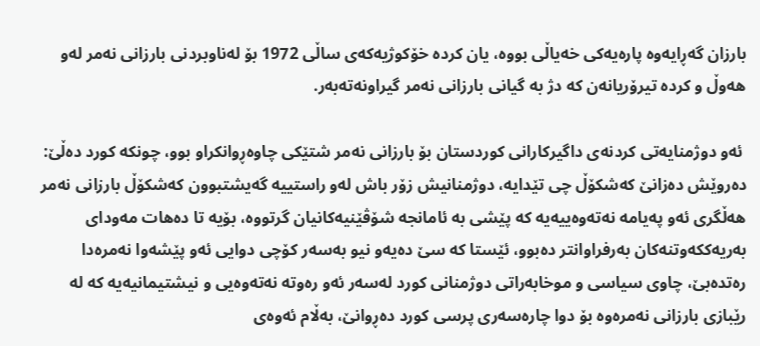بارزان گه‌ڕایه‌وه‌ پاره‌یه‌كی خه‌یاڵی بووه‌، یان كرده‌ خۆكوژیه‌كه‌ی ساڵی 1972 بۆ له‌ناوبردنی بارزانی نه‌مر له‌و هه‌وڵ و كرده‌ تیرۆریانه‌ن كه‌ دژ به‌ گیانی بارزانی نه‌مر گیراونه‌ته‌به‌ر.

 ئه‌و دوژمنایه‌تی كردنه‌ی داگیركارانی كوردستان بۆ بارزانی نه‌مر شتێكی چاوه‌ڕوانكراو بوو، چونكه‌ كورد ده‌ڵێ: ده‌روێش ده‌زانێ كه‌شكۆڵ چی تێدایه‌، دوژمنانیش زۆر باش له‌و راستییه‌ گه‌یشتبوون كه‌شكۆڵ بارزانی نه‌مر هه‌ڵگری ئه‌و په‌یامه‌ نه‌ته‌وه‌ییه‌یه‌ كه‌ پێشی به‌ ئامانجه‌ شۆڤێنیه‌كانیان گرتووه‌، بۆیه‌ تا ده‌هات مه‌ودای به‌ریه‌ككه‌وتنه‌كان به‌رفراوانتر ده‌بوو، ئێستا كه‌ سێ ده‌یه‌و نیو به‌سه‌ر كۆچی دوایی ئه‌و پێشه‌وا نه‌مره‌دا ره‌تده‌بێ، چاوی سیاسی و موخابه‌راتی دوژمنانی كورد له‌سه‌ر ئه‌و ره‌وته‌ نه‌ته‌وه‌یی و نیشتیمانیه‌یه‌ كه‌ له‌ رێبازی بارزانی نه‌مره‌وه‌ بۆ دوا چاره‌سه‌ری پرسی كورد ده‌ڕوانێ، به‌ڵام ئه‌وه‌ی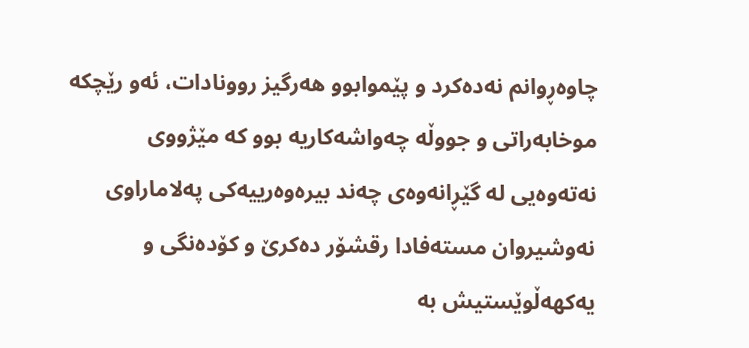چاوه‌ڕوانم نه‌ده‌كرد و پێموابوو هه‌رگیز روونادات، ئه‌و رێچكه‌ موخابه‌راتی و جووڵه‌ چه‌واشه‌كاریه‌ بوو كه‌ مێژووی نه‌ته‌وه‌یی له‌ گێڕانه‌وه‌ی چه‌ند بیره‌وه‌رییه‌كی په‌لاماراوی نه‌وشیروان مسته‌فادا رقشۆر ده‌كرێ و كۆده‌نگی و یه‌كهه‌ڵوێستیش به‌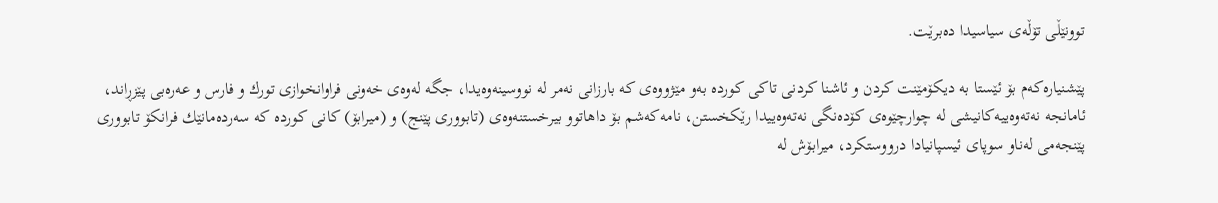توونێڵی تۆڵه‌ی سیاسیدا ده‌برێت.

پێشنیاره‌كه‌م بۆ ئێستا به‌ دیكۆمێنت كردن و ئاشنا كردنی تاكی كورده‌ به‌و مێژووه‌ی كه‌ بارزانی نه‌مر له‌ نووسینه‌وه‌یدا، جگه‌ له‌وه‌ی خه‌ونی فراوانخوازی تورك و فارس و عه‌ره‌بی پێزڕاند، ئامانجه‌ نه‌ته‌وه‌ییه‌كانیشی له‌ چوارچێوه‌ی كۆده‌نگی نه‌ته‌وه‌ییدا رێكخستن، نامه‌كه‌شم بۆ داهاتوو بیرخستنه‌وه‌ی (تابووری پێنج) و (میرابۆ) كانی كورده‌ كه‌ سه‌رده‌مانێك فرانكۆ تابووری پێنجه‌می له‌ناو سوپای ئیسپانیادا درووستكرد، میرابۆش له‌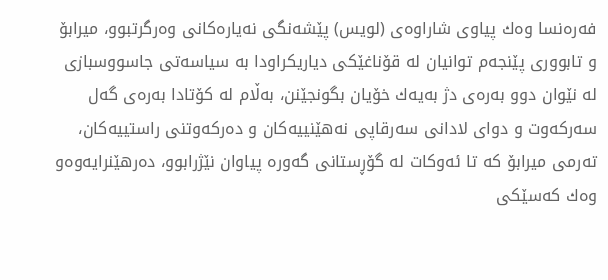فه‌ره‌نسا وه‌ك پیاوی شاراوه‌ی (لویس) پێشه‌نگی نه‌یاره‌كانی وه‌رگرتبوو، میرابۆ و تابووری پێنجه‌م توانیان له‌ قۆناغێكی دیاریكراودا به‌ سیاسه‌تی جاسووسبازی له‌ نێوان دوو به‌ره‌ی دژ به‌یه‌ك خۆیان بگونجێنن، به‌ڵام له‌ كۆتادا به‌ره‌ی گه‌ل سه‌ركه‌وت و دوای لادانی سه‌رقاپی نه‌هێنییه‌كان و ده‌ركه‌وتنی راستییه‌كان، ته‌رمی میرابۆ كه‌ تا ئه‌وكات له‌ گۆڕستانی گه‌وره‌ پیاوان نێژرابوو، ده‌رهێنرایه‌وه‌و وه‌ك كه‌سێكی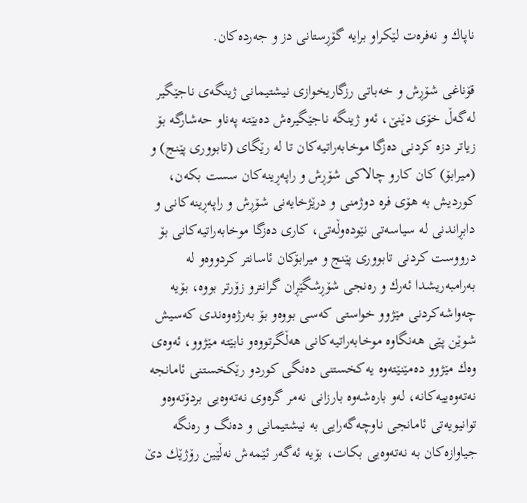ناپاك و نه‌فره‌ت لێكراو برایه‌ گۆڕستانی دز و جه‌رده‌كان.

قۆناغی شۆڕش و خه‌باتی رزگاریخوازی نیشتیمانی ژینگه‌ی ناجێگیر له‌گه‌ڵ خۆی دێنێ، ئه‌و ژینگه‌ ناجێگیره‌ش ده‌بێته‌ په‌ناو حه‌شارگه‌ بۆ زیاتر دزه‌ كردنی ده‌زگا موخابه‌راتیه‌كان تا له‌ رێگای (تابووری پێنج) و (میرابۆ) كان كارو چالاكی شۆڕش و راپه‌ڕینه‌كان سست بكه‌ن، كوردیش به‌ هۆی فره‌ دوژمنی و درێژخایه‌نی شۆڕش و راپه‌ڕینه‌كانی و دابڕاندنی له‌ سیاسه‌تی نێوده‌وڵه‌تی، كاری ده‌زگا موخابه‌راتیه‌كانی بۆ درووست كردنی تابووری پێنج و میرابۆكان ئاسانتر كردووه‌و له‌ به‌رامبه‌ریشدا ئه‌رك و ره‌نجی شۆڕشگێڕان گرانترو زۆرتر بووه‌، بۆیه‌ چه‌واشه‌كردنی مێژوو خواستی كه‌سی بووه‌و بۆ به‌رژه‌وه‌ندی كه‌سیش شوێن پێی هه‌نگاوه‌ موخابه‌راتیه‌كانی هه‌ڵگرتووه‌و نابێته‌ مێژوو، ئه‌وه‌ی وه‌ك مێژوو ده‌مێنێته‌وه‌ یه‌كخستنی ده‌نگی كوردو رێكخستنی ئامانجه‌ نه‌ته‌وه‌ییه‌كانه‌، له‌و باره‌شه‌وه‌ بارزانی نه‌مر گره‌وی نه‌ته‌وه‌یی بردۆته‌وه‌و توانیویه‌تی ئامانجی ناوچه‌گه‌رایی به‌ نیشتیمانی و ده‌نگ و ره‌نگه‌ جیاوازه‌كان به‌ نه‌ته‌وه‌یی بكات، بۆیه‌ ئه‌گه‌ر ئێمه‌ش نه‌ڵێین رۆژێك دێ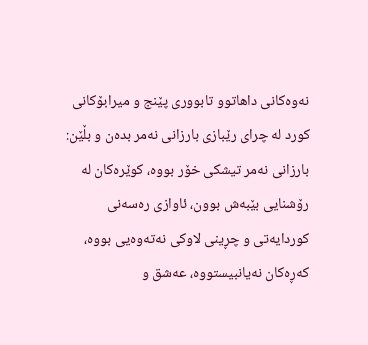نه‌وه‌كانی داهاتوو تابووری پێنج و میرابۆكانی كورد له‌ چرای رێبازی بارزانی نه‌مر بده‌ن و بڵێن: بارزانی نه‌مر تیشكی خۆر بووه‌، كوێره‌كان له‌ رۆشنایی بێبه‌ش بوون، ئاوازی ره‌سه‌نی كوردایه‌تی و چڕینی لاوكی نه‌ته‌وه‌یی بووه‌، كه‌ڕه‌كان نه‌یانبیستووه‌، عه‌شق و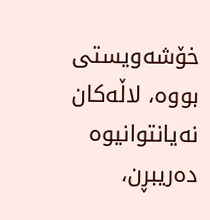خۆشه‌ویستی بووه‌، لاڵه‌كان نه‌یانتوانیوه‌ ده‌ریبڕن،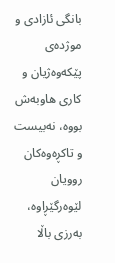بانگی ئازادی و موژده‌ی پێكه‌وه‌ژیان و كاری هاوبه‌ش بووه‌، نه‌بیست و تاكڕه‌وه‌كان روویان لێوه‌رگێڕاوه‌، به‌رزی باڵا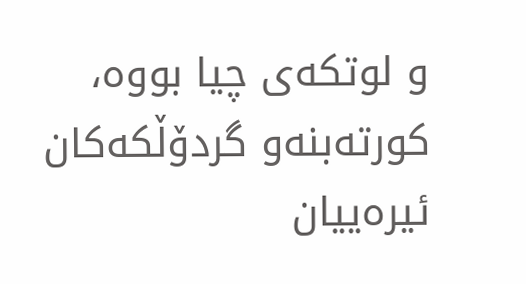و لوتكه‌ی چیا بووه‌، كورته‌بنه‌و گردۆڵكه‌كان ئیره‌ییان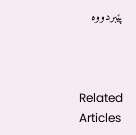پێبردووه‌



Related Articles